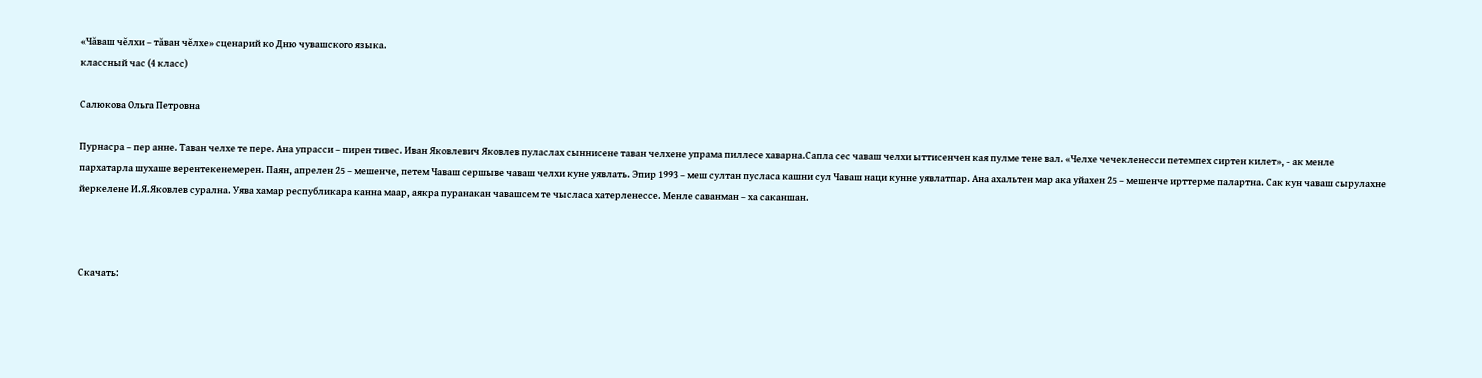«Чăваш чĕлхи – тăван чĕлхе» сценарий ко Дню чувашского языка.
классный час (4 класс)

Салюкова Ольга Петровна

Пурнасра – пер анне. Таван челхе те пере. Ана упрасси – пирен тивес. Иван Яковлевич Яковлев пуласлах сыннисене таван челхене упрама пиллесе хаварна.Сапла сес чаваш челхи ыттисенчен кая пулме тене вал. «Челхе чечекленесси петемпех сиртен килет», - ак менле пархатарла шухаше верентекенемерен. Паян, апрелен 25 – мешенче, петем Чаваш сершыве чаваш челхи куне уявлать. Эпир 1993 – меш султан пусласа кашни сул Чаваш наци кунне уявлатпар. Ана ахальтен мар ака уйахен 25 – мешенче ирттерме палартна. Сак кун чаваш сырулахне йеркелене И.Я.Яковлев сурална. Уява хамар республикара канна маар, аякра пуранакан чавашсем те чысласа хатерленессе. Менле саванман – ха саканшан.



Скачать: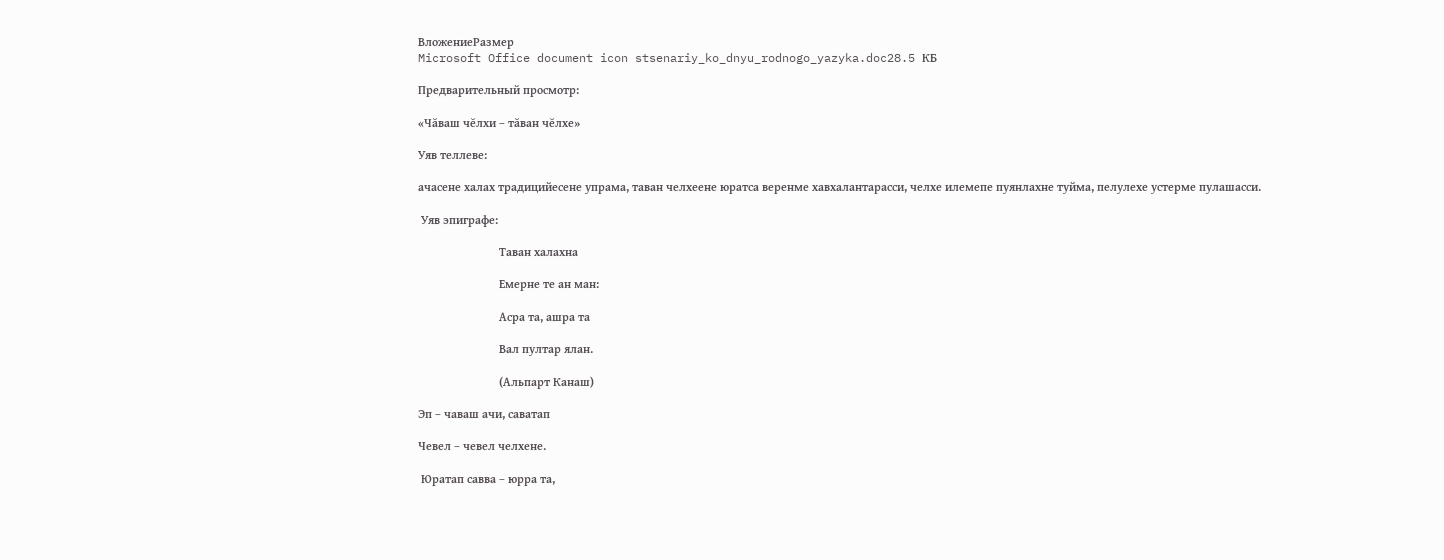ВложениеРазмер
Microsoft Office document icon stsenariy_ko_dnyu_rodnogo_yazyka.doc28.5 КБ

Предварительный просмотр:

«Чăваш чĕлхи – тăван чĕлхе»

Уяв теллеве:

ачасене халах традицийесене упрама, таван челхеене юратса веренме хавхалантарасси, челхе илемепе пуянлахне туйма, пелулехе устерме пулашасси.

 Уяв эпиграфе:

                           Таван халахна

                           Емерне те ан ман:

                           Асра та, ашра та

                           Вал пултар ялан.

                           (Альпарт Канаш)

Эп – чаваш ачи, саватап

Чевел – чевел челхене.

 Юратап савва – юрра та,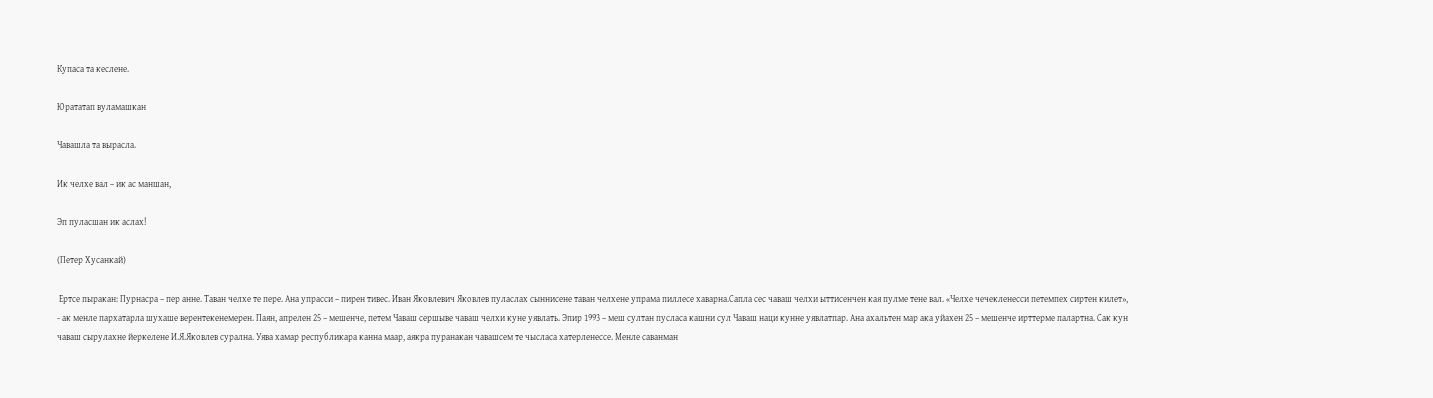Купаса та кеслене.

Юрататап вуламашкан

Чавашла та вырасла.

Ик челхе вал – ик ас маншан,

Эп пуласшан ик аслах!

(Петер Хусанкай)

 Ертсе пыракан: Пурнасра – пер анне. Таван челхе те пере. Ана упрасси – пирен тивес. Иван Яковлевич Яковлев пуласлах сыннисене таван челхене упрама пиллесе хаварна.Сапла сес чаваш челхи ыттисенчен кая пулме тене вал. «Челхе чечекленесси петемпех сиртен килет», - ак менле пархатарла шухаше верентекенемерен. Паян, апрелен 25 – мешенче, петем Чаваш сершыве чаваш челхи куне уявлать. Эпир 1993 – меш султан пусласа кашни сул Чаваш наци кунне уявлатпар. Ана ахальтен мар ака уйахен 25 – мешенче ирттерме палартна. Сак кун чаваш сырулахне йеркелене И.Я.Яковлев сурална. Уява хамар республикара канна маар, аякра пуранакан чавашсем те чысласа хатерленессе. Менле саванман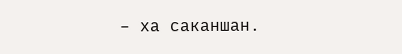– ха саканшан.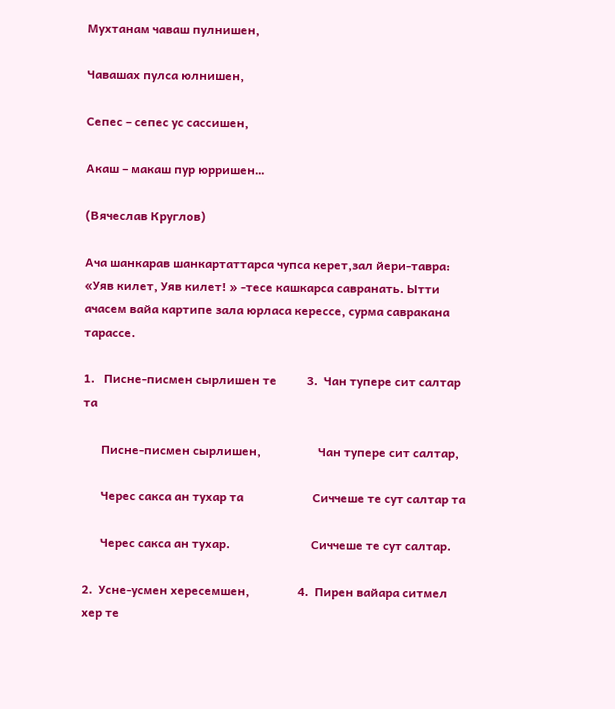Мухтанам чаваш пулнишен,

Чавашах пулса юлнишен,

Сепес – сепес ус сассишен,

Акаш – макаш пур юрришен…

(Вячеслав Круглов)

Ача шанкарав шанкартаттарса чупса керет,зал йери-тавра: «Уяв килет, Уяв килет! » -тесе кашкарса савранать. Ытти ачасем вайа картипе зала юрласа керессе, сурма савракана тарассе.

1.   Писне-писмен сырлишен те          3.  Чан тупере сит салтар та

      Писне-писмен сырлишен,                   Чан тупере сит салтар,

      Черес сакса ан тухар та                       Сиччеше те сут салтар та

      Черес сакса ан тухар.                           Сиччеше те сут салтар.

2.  Усне-усмен хересемшен,                4.  Пирен вайара ситмел хер те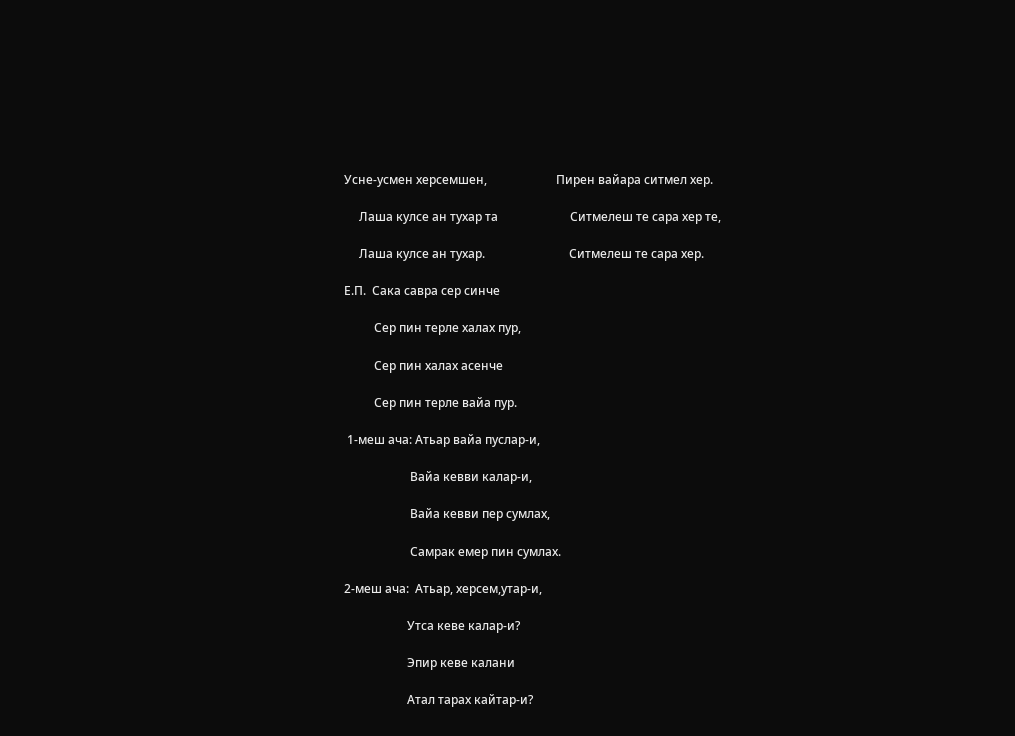Усне-усмен херсемшен,                       Пирен вайара ситмел хер.

     Лаша кулсе ан тухар та                        Ситмелеш те сара хер те,

     Лаша кулсе ан тухар.                            Ситмелеш те сара хер.

Е.П.  Сака савра сер синче

          Сер пин терле халах пур,

          Сер пин халах асенче

          Сер пин терле вайа пур.

 1-меш ача: Атьар вайа пуслар-и,

                      Вайа кевви калар-и,

                      Вайа кевви пер сумлах,

                      Самрак емер пин сумлах.

2-меш ача:  Атьар, херсем,утар-и,

                     Утса кеве калар-и?

                     Эпир кеве калани

                     Атал тарах кайтар-и?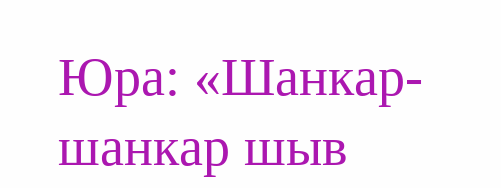Юра: «Шанкар-шанкар шыв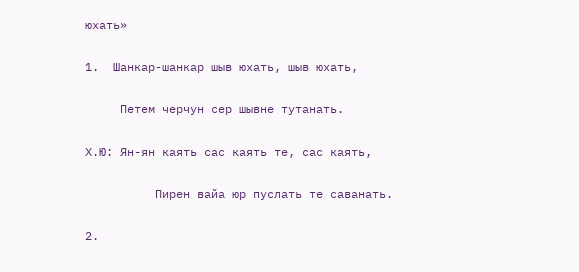юхать»

1.  Шанкар-шанкар шыв юхать, шыв юхать,

     Петем черчун сер шывне тутанать.

Х.Ю: Ян-ян каять сас каять те, сас каять,

          Пирен вайа юр пуслать те саванать.

2.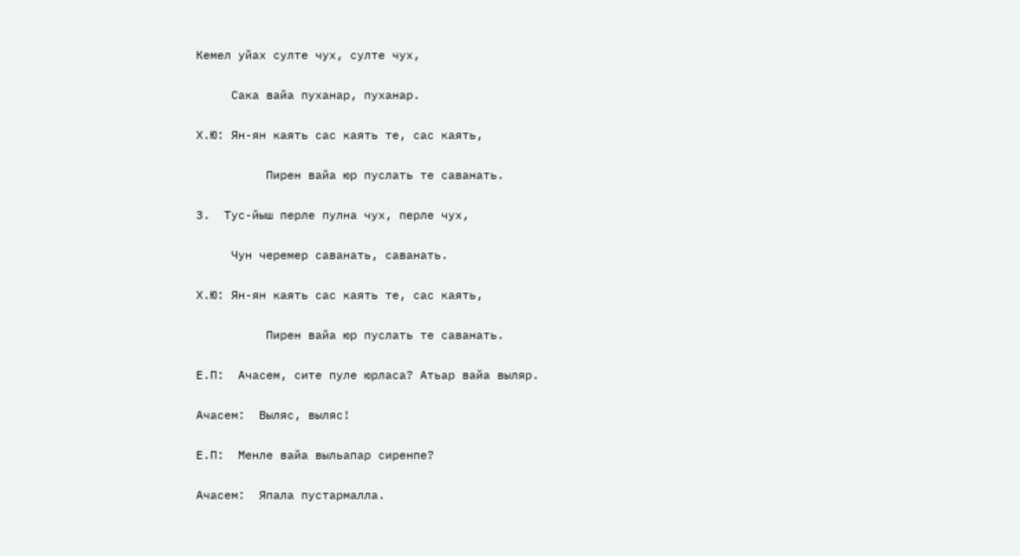Кемел уйах султе чух, султе чух,

     Сака вайа пуханар, пуханар.

Х.Ю: Ян-ян каять сас каять те, сас каять,

          Пирен вайа юр пуслать те саванать.

3.  Тус-йыш перле пулна чух, перле чух,

     Чун черемер саванать, саванать.

Х.Ю: Ян-ян каять сас каять те, сас каять,

          Пирен вайа юр пуслать те саванать.

Е.П:  Ачасем, сите пуле юрласа? Атьар вайа выляр.

Ачасем:  Выляс, выляс!

Е.П:  Менле вайа выльапар сиренпе?

Ачасем:  Япала пустармалла.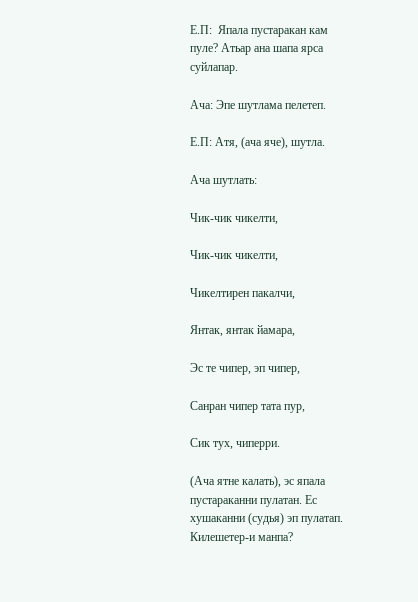Е.П:  Япала пустаракан кам пуле? Атьар ана шапа ярса суйлапар.

Ача: Эпе шутлама пелетеп.

Е.П: Атя, (ача яче), шутла.

Ача шутлать:

Чик-чик чикелти,

Чик-чик чикелти,

Чикелтирен пакалчи,

Янтак, янтак йамара,

Эс те чипер, эп чипер,

Санран чипер тата пур,

Сик тух, чиперри.

(Ача ятне калать), эс япала пустараканни пулатан. Ес хушаканни (судья) эп пулатап. Килешетер-и манпа?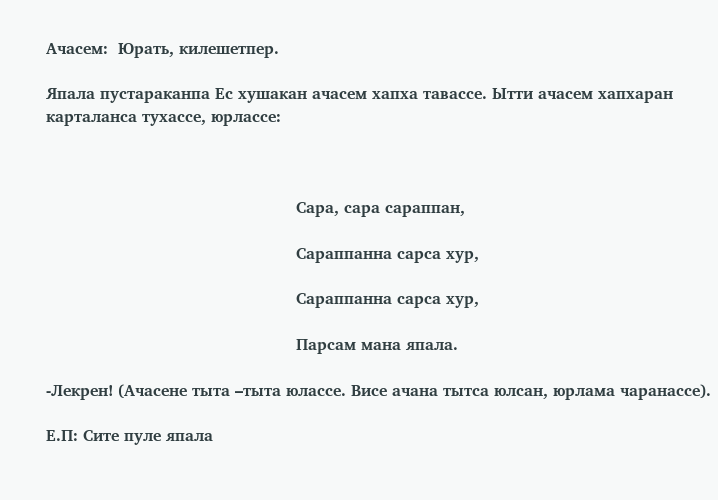Ачасем:  Юрать, килешетпер.

Япала пустараканпа Ес хушакан ачасем хапха тавассе. Ытти ачасем хапхаран карталанса тухассе, юрлассе:



                                                  Сара, сара сараппан,

                                                  Сараппанна сарса хур,

                                                  Сараппанна сарса хур,

                                                  Парсам мана япала.

-Лекрен! (Ачасене тыта –тыта юлассе. Висе ачана тытса юлсан, юрлама чаранассе).

Е.П: Сите пуле япала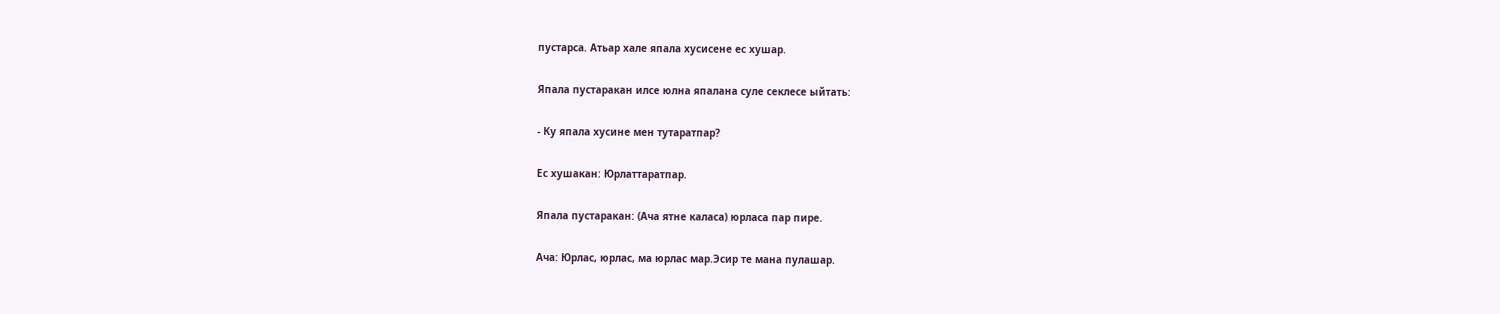пустарса. Атьар хале япала хусисене ес хушар.

Япала пустаракан илсе юлна япалана суле секлесе ыйтать:

- Ку япала хусине мен тутаратпар?

Ес хушакан: Юрлаттаратпар.

Япала пустаракан: (Ача ятне каласа) юрласа пар пире.

Ача: Юрлас, юрлас, ма юрлас мар.Эсир те мана пулашар.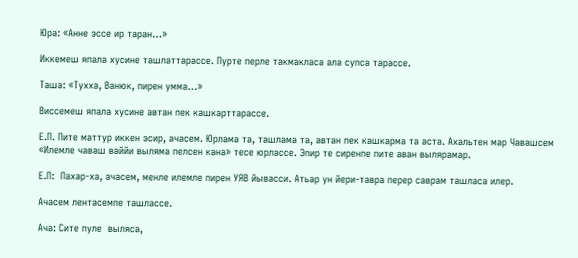Юра: «Анне эссе ир таран…»

Иккемеш япала хусине ташлаттарассе. Пурте перле такмакласа ала супса тарассе.

Таша: «Тухха, Ванюк, пирен умма…»

Виссемеш япала хусине автан пек кашкарттарассе.

Е.П. Пите маттур иккен эсир, ачасем. Юрлама та, ташлама та, автан пек кашкарма та аста. Ахальтен мар Чавашсем «Илемле чаваш ваййи выляма пелсен кана» тесе юрлассе. Эпир те сиренпе пите аван вылярамар.

Е.П:  Пахар-ха, ачасем, менле илемле пирен УЯВ йывасси. Атьар ун йери-тавра перер саврам ташласа илер.

Ачасем лентасемпе ташлассе.

Ача: Сите пуле  выляса,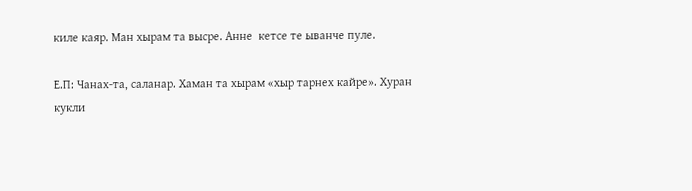киле каяр. Ман хырам та высре. Анне  кетсе те ыванче пуле.

Е.П: Чанах-та, саланар. Хаман та хырам «хыр тарнех кайре». Хуран кукли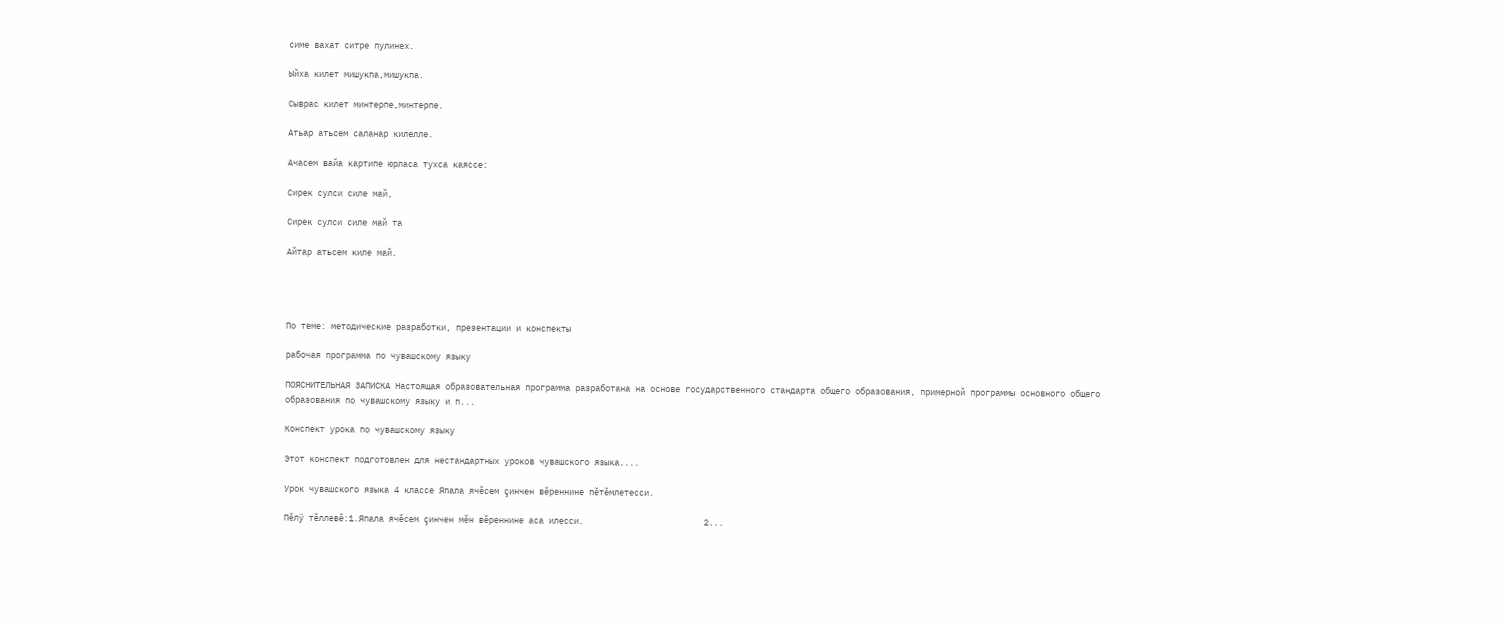симе вахат ситре пулинех.

Ыйха килет мишукпа,мишукпа.

Сыврас килет минтерпе,минтерпе.

Атьар атьсем саланар килелле.

Ачасем вайа картипе юрласа тухса каяссе:

Сирек сулси силе май,

Сирек сулси силе май та

Айтар атьсем киле май.




По теме: методические разработки, презентации и конспекты

рабочая программа по чувашскому языку

ПОЯСНИТЕЛЬНАЯ ЗАПИСКА Настоящая образовательная программа разработана на основе государственного стандарта общего образования, примерной программы основного общего образования по чувашскому языку и п...

Конспект урока по чувашскому языку

Этот конспект подготовлен для нестандартных уроков чувашского языка....

Урок чувашского языка 4 классе Япала ячĕсем çинчен вĕреннине пĕтĕмлетесси.

Пĕлÿ тĕллевĕ:1.Япала ячĕсем çинчен мĕн вĕреннине аса илесси.                        2...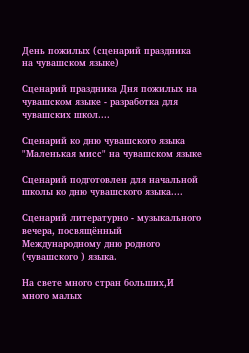День пожилых (сценарий праздника на чувашском языке)

Сценарий праздника Дня пожилых на чувашском языке - разработка для чувашских школ....

Сценарий ко дню чувашского языка "Маленькая мисс" на чувашском языке

Сценарий подготовлен для начальной школы ко дню чувашского языка....

Сценарий литературно - музыкального вечера, посвящённый Международному дню родного (чувашского ) языка.

На свете много стран больших,И много малых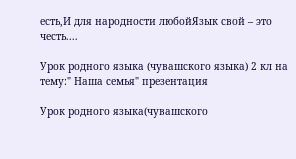есть,И для народности любойЯзык свой – это честь....

Урок родного языка (чувашского языка) 2 кл на тему:" Наша семья" презентация

Урок родного языка(чувашского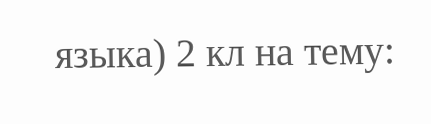языка) 2 кл на тему: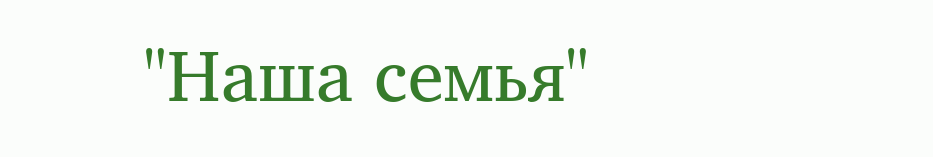"Наша семья"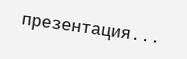презентация...